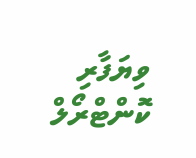ވިޔަފާރި
ކޮންޓްރޯލް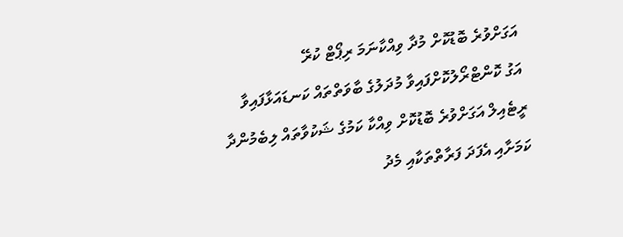އަގަށްވުރެ ބޮޑުކޮށް މުދާ ވިއްކާނަމަ ރިޕޯޓް ކުރޭ
އަގު ކޮންޓްރޯލުކޮށްފައިވާ މުދަލުގެ ބާވަތްތައް ކަނޑައަޅާފައިވާ ރީޓެއިލް އަގަށްވުރެ ބޮޑުކޮށް ވިއްކާ ކަމުގެ ޝަކުވާތައް ލިބެމުންދާ ކަމަށާއި އެފަދަ ފަރާތްތަކާއި މެދު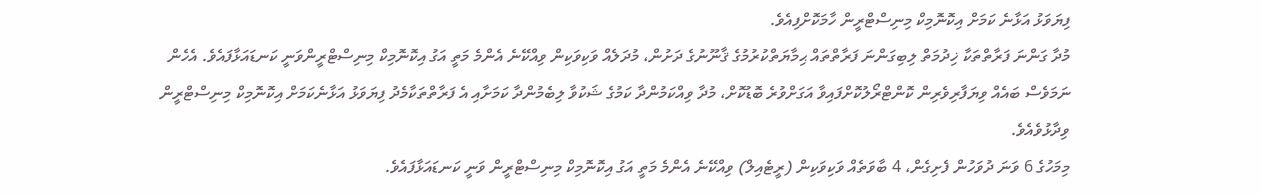ފިޔަވަޅު އަޅާނެ ކަމަށް އިކޮނޮމިކް މިނިސްޓްރީން ހާމަކޮށްފިއެވެ.
މުދާ ގަންނަ ފަރާތްތަކާ ޚިދުމަތް ލިބިގަންނަ ފަރާތްތައް ޙިމާޔަތްކުރުމުގެ ޤާނޫނުގެ ދަށުން، މުދަލެއް ވަކިވަކިން ވިއްކޭނެ އެންމެ މަތީ އަގު އިކޮނޮމިކް މިނިސްޓްރީންވަނީ ކަނޑައަޅާފައެވެ. އެހެން ނަމަވެސް ބައެއް ވިޔަފާރިވެރިން ކޮންޓްރޯލުކޮށްފައިވާ އަގަށްވުރެ ބޮޑުކޮށް، މުދާ ވިއްކަމުންދާ ކަމުގެ ޝަކުވާ ލިބެމުންދާ ކަމަށާއި އެ ފަރާތްތަކާމެދު ފިޔަވަޅު އަޅާނެކަމަށް އިކޮނޮމިކް މިނިސްޓްރީން ވިދާޅުވެއެވެ.
މިމަހުގެ 6 ވަނަ ދުވަހުން ފެށިގެން، 4 ބާވަތެއް ވަކިވަކިން (ރީޓެއިލް) ވިއްކޭނެ އެންމެ މަތީ އަގު އިކޮނޮމިކް މިނިސްޓްރީން ވަނީ ކަނޑައަޅާފައެވެ.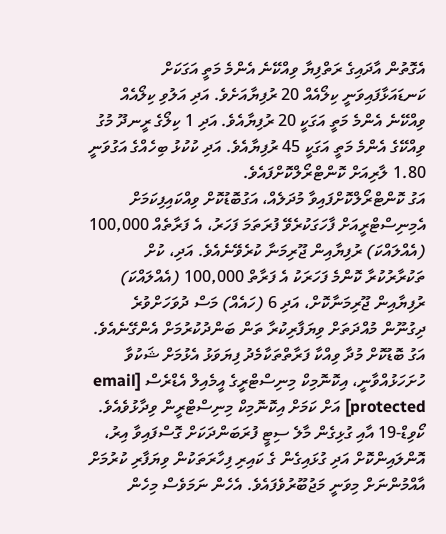އެގޮތުން އާދައިގެ ރަތްފިޔާ ވިއްކޭނެ އެންމެ މަތީ އަގަކަށް ކަނޑައަޅާފައިވަނީ ކިލޯއެއް 20 ރުފިޔާއަށެވެ. އަދި އަލުވި ކިލޯއެއް ވިއްކޭނެ އެންމެ މަތީ އަގަކީ 20 ރުފިޔާއެވެ. އަދި 1 ކިލޯގެ ރީނދޫ މުގު ވިއްކޭގެ އެންމެ މަތީ އަގަކީ 45 ރުފިޔާއެވެ. އަދި ކުކުޅު ބިހެއްގެ އަގުވަނީ 1.80 ލާރިއަށް ކޮންޓްރޯލްކޮށްފައެވެ.
އަގު ކޮންޓްރޯލްކޮށްފައިވާ މުދަލެއް، އަގުބޮޑުކޮށް ވިއްކައިފިކަމަށް އެމިނިސްޓްރީއަށް ފާހަގަކުރެވޭ ފުރަތަމަ ފަހަރު، އެ ފަރާތެއް 100,000 (އެއްލައްކަ) ރުފިޔާއިން ޖޫރިމަނާ ކުރެވޭނެއެވެ. އަދި، ކުށް ތަކުރާރުކުރާ ކޮންމެ ފަހަރަކު އެ ފަރާތް 100,000 (އެއްލައްކަ) ރުފިޔާއިން ޖޫރިމަނާކޮށް، އަދި 6 (ހައެއް) މަސް ދުވަހަށްވުރެ ދިގުނޫން މުއްދަތަށް ވިޔަފާރިކުރާ ތަން ބަންދުކުރުމަށް އެންގޭނެއެވެ.
އަގު ބޮޑުކޮށް މުދާ ވިއްކާ ފަރާތްތަކާމެދު ފިޔަވަޅު އެޅުމަށް ޝަކުވާ ހުށަހަޅުއްވާނީ، އިކޮނޮމިކް މިނިސްޓްރީގެ އީމެއިލް އެޑްރެސް [email protected] އަށް ކަމަށް އިކޮނޮމިކް މިނިސްޓްރީން ވިދާޅުވެއެވެ.
ކޯވިޑް-19 އާއި ގުޅިގެން މާލެ ސިޓީ ފުރަބަންދަކަށް ގޮސްފައިވާ އިރު، އޮންލައިންކޮށް އަދި ގުޅައިގެން ގެ ކައިރި ފިހާރަތަކުން ވިޔަފާރި ކުރުމަށް އާއްމުންނަށް މިވަނީ މަޖުބޫރުވެފައެވެ. އެހެން ނަމަވެސް މިހެން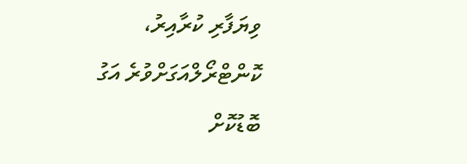ވިޔަފާރި ކުރާއިރު، ކޮންޓްރޯލްއަގަށްވުރެ އަގު ބޮޑުކޮށް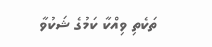ތަކެތި ވިއްކާ ކަމުގެ ޝަކުވާ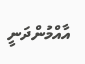އާއްމުންދަނީ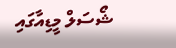ޝޯސަލް މީޑިއާގައި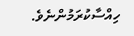ހިއްސާކުރަމުންނެވެ.